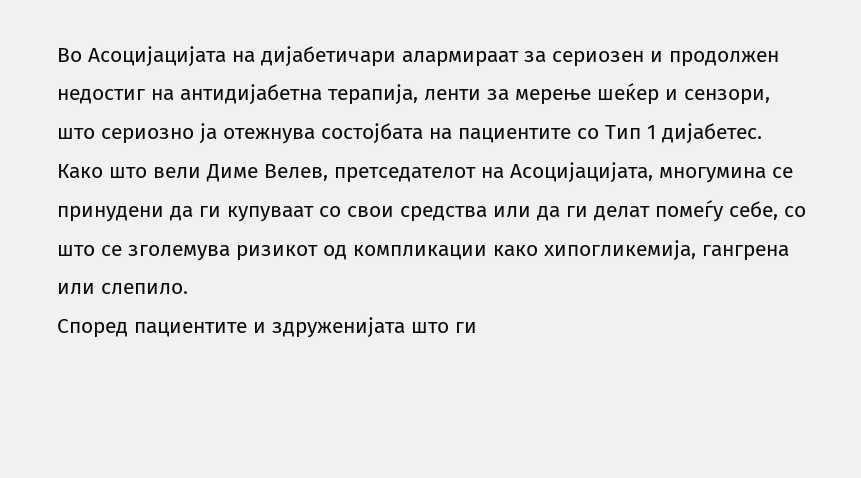Во Асоцијацијата на дијабетичари алармираат за сериозен и продолжен недостиг на антидијабетна терапија, ленти за мерење шеќер и сензори, што сериозно ја отежнува состојбата на пациентите со Тип 1 дијабетес. Како што вели Диме Велев, претседателот на Асоцијацијата, многумина се принудени да ги купуваат со свои средства или да ги делат помеѓу себе, со што се зголемува ризикот од компликации како хипогликемија, гангрена или слепило.
Според пациентите и здруженијата што ги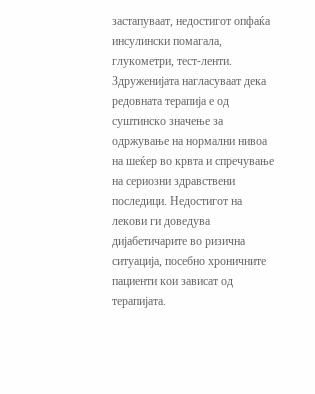застапуваат, недостигот опфаќа инсулински помагала, глукометри, тест‑ленти.
Здруженијата нагласуваат дека редовната терапија е од суштинско значење за одржување на нормални нивоа на шеќер во крвта и спречување на сериозни здравствени последици. Недостигот на лекови ги доведува дијабетичарите во ризична ситуација, посебно хроничните пациенти кои зависат од терапијата.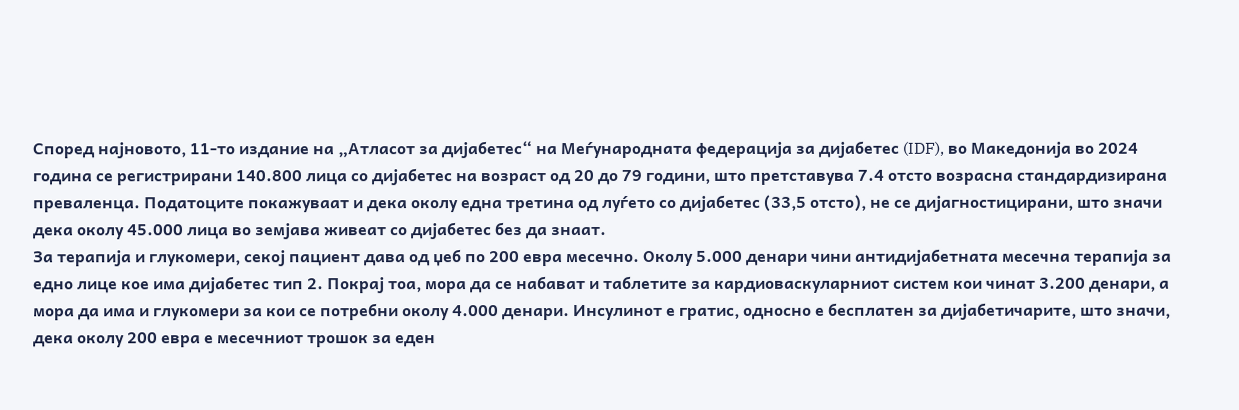Според најновото, 11-то издание на „Атласот за дијабетес“ на Меѓународната федерација за дијабетес (IDF), во Македонија во 2024 година се регистрирани 140.800 лица со дијабетес на возраст од 20 до 79 години, што претставува 7.4 отсто возрасна стандардизирана преваленца. Податоците покажуваат и дека околу една третина од луѓето со дијабетес (33,5 отсто), не се дијагностицирани, што значи дека околу 45.000 лица во земјава живеат со дијабетес без да знаат.
За терапија и глукомери, секој пациент дава од џеб по 200 евра месечно. Околу 5.000 денари чини антидијабетната месечна терапија за едно лице кое има дијабетес тип 2. Покрај тоа, мора да се набават и таблетите за кардиоваскуларниот систем кои чинат 3.200 денари, а мора да има и глукомери за кои се потребни околу 4.000 денари. Инсулинот е гратис, односно е бесплатен за дијабетичарите, што значи, дека околу 200 евра е месечниот трошок за еден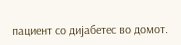пациент со дијабетес во домот.